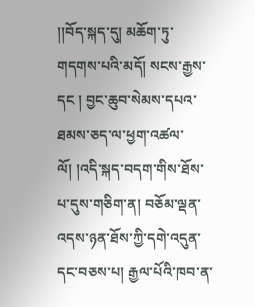།།བོད་སྐད་དུ། མཆོག་ཏུ་གདགས་པའི་མདོ། སངས་རྒྱས་དང ། བྱང་ཆུབ་སེམས་དཔའ་ཐམས་ཅད་ལ་ཕྱག་འཚལ་ལོ། །འདི་སྐད་བདག་གིས་ཐོས་པ་དུས་གཅིག་ན། བཅོམ་ལྡན་འདས་ཉན་ཐོས་ཀྱི་དགེ་འདུན་དང་བཅས་པ། རྒྱལ་པོའི་ཁབ་ན་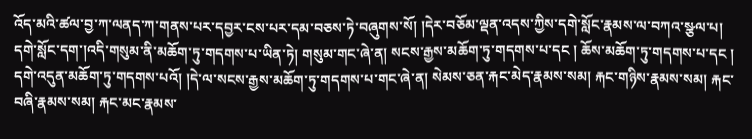འོད་མའི་ཚལ་བྱ་ཀ་ལནད་ཀ་གནས་པར་དབྱར་ངས་པར་དམ་བཅས་ཏེ་བཞུགས་སོ། །དེར་བཅོམ་ལྡན་འདས་ཀྱིས་དགེ་སློང་རྣམས་ལ་བཀའ་སྩལ་པ། དགེ་སློང་དག་།འདི་གསུམ་ནི་མཆོག་ཏུ་གདགས་པ་ཡིན་ཏེ། གསུམ་གང་ཞེ་ན། སངས་རྒྱས་མཆོག་ཏུ་གདགས་པ་དང ། ཆོས་མཆོག་ཏུ་གདགས་པ་དང ། དགེ་འདུན་མཆོག་ཏུ་གདགས་པའོ། །དེ་ལ་སངས་རྒྱས་མཆོག་ཏུ་གདགས་པ་གང་ཞེ་ན། སེམས་ཅན་རྐང་མེད་རྣམས་སམ། རྐང་གཉིས་རྣམས་སམ། རྐང་བཞི་རྣམས་སམ། རྐང་མང་རྣམས་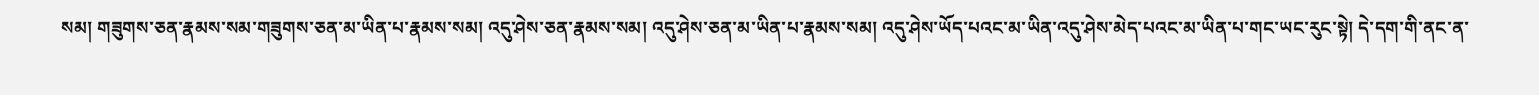སམ། གཟུགས་ཅན་རྣམས་སམ་གཟུགས་ཅན་མ་ཡིན་པ་རྣམས་སམ། འདུ་ཤེས་ཅན་རྣམས་སམ། འདུ་ཤེས་ཅན་མ་ཡིན་པ་རྣམས་སམ། འདུ་ཤེས་ཡོད་པའང་མ་ཡིན་འདུ་ཤེས་མེད་པའང་མ་ཡིན་པ་གང་ཡང་རུང་སྟེ། དེ་དག་གི་ནང་ན་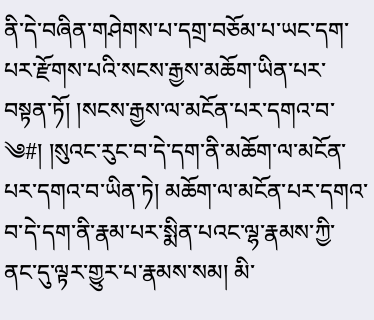ནི་དེ་བཞིན་གཤེགས་པ་དགྲ་བཅོམ་པ་ཡང་དག་པར་རྫོགས་པའི་སངས་རྒྱས་མཆོག་ཡིན་པར་བསྟན་ཏོ། །སངས་རྒྱས་ལ་མངོན་པར་དགའ་བ་
༄#། །སུའང་རུང་བ་དེ་དག་ནི་མཆོག་ལ་མངོན་པར་དགའ་བ་ཡིན་ཏེ། མཆོག་ལ་མངོན་པར་དགའ་བ་དེ་དག་ནི་རྣམ་པར་སྨིན་པའང་ལྷ་རྣམས་ཀྱི་ནང་དུ་ལྟར་གྱུར་པ་རྣམས་སམ། མི་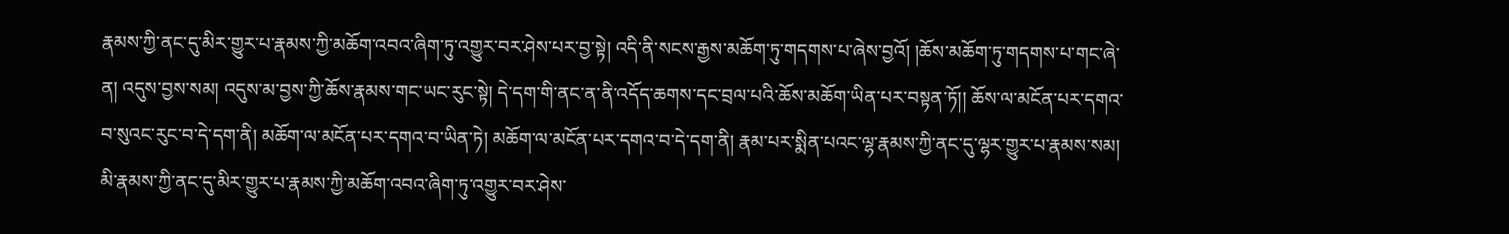རྣམས་ཀྱི་ནང་དུ་མིར་གྱུར་པ་རྣམས་ཀྱི་མཆོག་འབའ་ཞིག་ཏུ་འགྱུར་བར་ཤེས་པར་བྱ་སྟེ། འདི་ནི་སངས་རྒྱས་མཆོག་ཏུ་གདགས་པ་ཞེས་བྱའོ། །ཆོས་མཆོག་ཏུ་གདགས་པ་གང་ཞེ་ན། འདུས་བྱས་སམ། འདུས་མ་བྱས་ཀྱི་ཆོས་རྣམས་གང་ཡང་རུང་སྟེ། དེ་དག་གི་ནང་ན་ནི་འདོད་ཆགས་དང་བྲལ་པའི་ཆོས་མཆོག་ཡིན་པར་བསྟན་ཏོ།། ཆོས་ལ་མངོན་པར་དགའ་བ་སུའང་རུང་བ་དེ་དག་ནི། མཆོག་ལ་མངོན་པར་དགའ་བ་ཡིན་ཏེ། མཆོག་ལ་མངོན་པར་དགའ་བ་དེ་དག་ནི། རྣམ་པར་སྨིན་པའང་ལྷ་རྣམས་ཀྱི་ནང་དུ་ལྷར་གྱུར་པ་རྣམས་སམ། མི་རྣམས་ཀྱི་ནང་དུ་མིར་གྱུར་པ་རྣམས་ཀྱི་མཆོག་འབའ་ཞིག་ཏུ་འགྱུར་བར་ཤེས་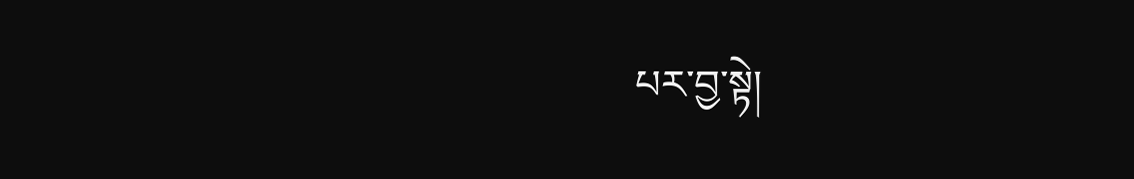པར་བྱ་སྟེ།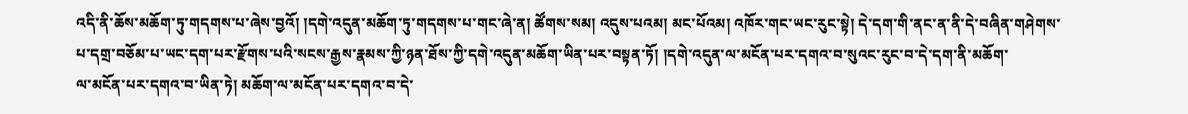འདི་ནི་ཆོས་མཆོག་ཏུ་གདགས་པ་ཞེས་བྱའོ། །དགེ་འདུན་མཆོག་ཏུ་གདགས་པ་གང་ཞེ་ན། ཚོགས་སམ། འདུས་པའམ། མང་པོའམ། འཁོར་གང་ཡང་རུང་སྟེ། དེ་དག་གི་ནང་ན་ནི་དེ་བཞིན་གཤེགས་པ་དགྲ་བཅོམ་པ་ཡང་དག་པར་རྫོགས་པའི་སངས་རྒྱས་རྣམས་ཀྱི་ཉན་ཐོས་ཀྱི་དགེ་འདུན་མཆོག་ཡིན་པར་བསྟན་ཏོ། །དགེ་འདུན་ལ་མངོན་པར་དགའ་བ་སུའང་རུང་བ་དེ་དག་ནི་མཆོག་
ལ་མངོན་པར་དགའ་བ་ཡིན་ཏེ། མཆོག་ལ་མངོན་པར་དགའ་བ་དེ་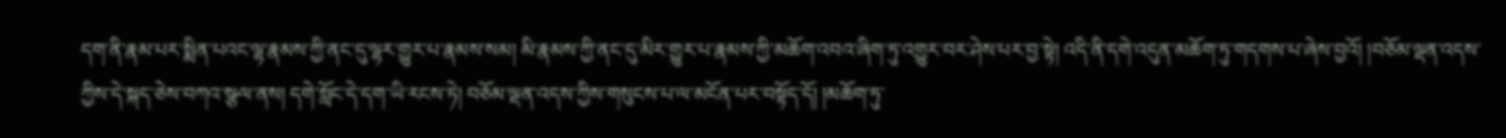དག་ནི་རྣམ་པར་སྨིན་པའང་ལྷ་རྣམས་ཀྱི་ནང་དུ་ལྷར་གྱུར་པ་རྣམས་སམ། མི་རྣམས་ཀྱི་ནང་དུ་མིར་གྱུར་པ་རྣམས་ཀྱི་མཆོག་འབའ་ཞིག་ཏུ་འགྱུར་བར་ཤེས་པར་བྱ་སྟེ། འདི་ནི་དགེ་འདུན་མཆོག་ཏུ་གདགས་པ་ཞེས་བྱའོ། །བཅོམ་ལྡན་འདས་ཀྱིས་དེ་སྐད་ཅེས་བཀའ་སྩལ་ནས། དགེ་སློང་དེ་དག་ཡི་རངས་ཏེ། བཅོམ་ལྡན་འདས་ཀྱིས་གསུངས་པ་ལ་མངོན་པར་བསྟོད་དོ། །མཆོག་ཏུ་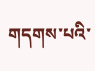གདགས་པའི་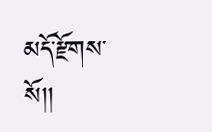མདོ་རྫོགས་སོ།།